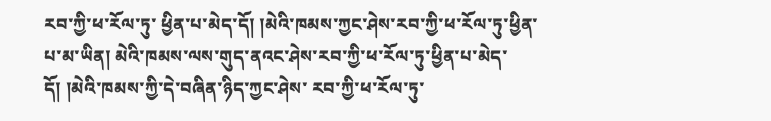རབ་ཀྱི་ཕ་རོལ་ཏུ་ ཕྱིན་པ་མེད་དོ། །མེའི་ཁམས་ཀྱང་ཤེས་རབ་ཀྱི་ཕ་རོལ་ཏུ་ཕྱིན་པ་མ་ཡིན། མེའི་ཁམས་ལས་གུད་ནའང་ཤེས་རབ་ཀྱི་ཕ་རོལ་ཏུ་ཕྱིན་པ་མེད་དོ། །མེའི་ཁམས་ཀྱི་དེ་བཞིན་ཉིད་ཀྱང་ཤེས་ རབ་ཀྱི་ཕ་རོལ་ཏུ་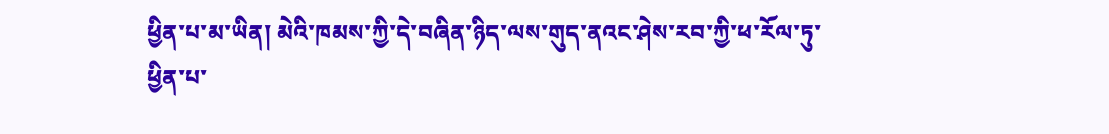ཕྱིན་པ་མ་ཡིན། མེའི་ཁམས་ཀྱི་དེ་བཞིན་ཉིད་ལས་གུད་ནའང་ཤེས་རབ་ཀྱི་ཕ་རོལ་ཏུ་ཕྱིན་པ་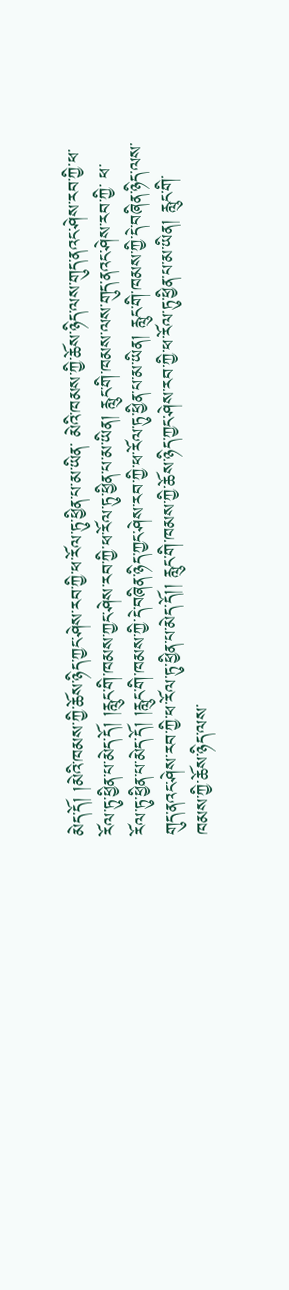མེད་དོ། །མེའི་ཁམས་ཀྱི་ཆོས་ཉིད་ཀྱང་ཤེས་རབ་ཀྱི་ཕ་རོལ་ཏུ་ཕྱིན་པ་མ་ཡིན་ མེའི་ཁམས་ཀྱི་ཆོས་ཉིད་ལས་གུད་ནའང་ཤེས་རབ་ཀྱི་ཕ་རོལ་ཏུ་ཕྱིན་པ་མེད་དོ། །རླུང་གི་ཁམས་ཀྱང་ཤེས་རབ་ཀྱི་ཕ་རོལ་ཏུ་ཕྱིན་པ་མ་ཡིན། རླུང་གི་ཁམས་ལས་གུད་ནའང་ཤེས་རབ་ཀྱི་ ཕ་རོལ་ཏུ་ཕྱིན་པ་མེད་དོ། །རླུང་གི་ཁམས་ཀྱི་དེ་བཞིན་ཉིད་ཀྱང་ཤེས་རབ་ཀྱི་ཕ་རོལ་ཏུ་ཕྱིན་པ་མ་ཡིན། རླུང་གི་ཁམས་ཀྱི་དེ་བཞིན་ཉིད་ལས་གུད་ནའང་ཤེས་རབ་ཀྱི་ཕ་རོལ་ཏུ་ཕྱིན་པ་མེད་དོ།། རླུང་གི་ཁམས་ཀྱི་ཆོས་ཉིད་ཀྱང་ཤེས་རབ་ཀྱི་ཕ་རོལ་ཏུ་ཕྱིན་པ་མ་ཡིན། རླུང་གི་ཁམས་ཀྱི་ཆོས་ཉིད་ལས་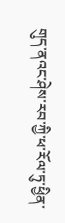གུད་ནའང་ཤེས་རབ་ཀྱི་ཕ་རོལ་ཏུ་ཕྱིན་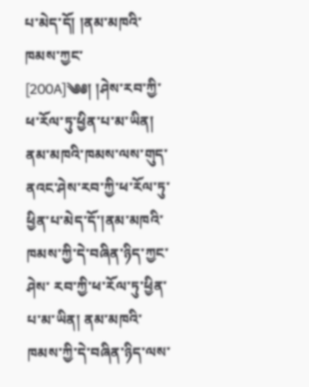པ་མེད་དོ། །ནམ་མཁའི་ཁམས་ཀྱང་ [200A]༄༅། །ཤེས་རབ་ཀྱི་ཕ་རོལ་ཏུ་ཕྱིན་པ་མ་ཡིན། ནམ་མཁའི་ཁམས་ལས་གུད་ནའང་ཤེས་རབ་ཀྱི་ཕ་རོལ་ཏུ་ཕྱིན་པ་མེད་དོ་།ནམ་མཁའི་ཁམས་ཀྱི་དེ་བཞིན་ཉིད་ཀྱང་ཤེས་ རབ་ཀྱི་ཕ་རོལ་ཏུ་ཕྱིན་པ་མ་ཡིན། ནམ་མཁའི་ཁམས་ཀྱི་དེ་བཞིན་ཉིད་ལས་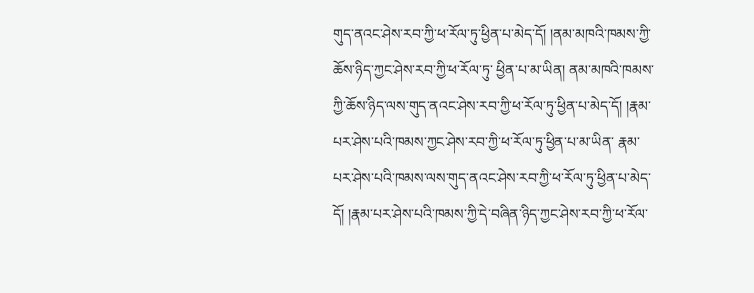གུད་ནའང་ཤེས་རབ་ཀྱི་ཕ་རོལ་ཏུ་ཕྱིན་པ་མེད་དོ། །ནམ་མཁའི་ཁམས་ཀྱི་ཆོས་ཉིད་ཀྱང་ཤེས་རབ་ཀྱི་ཕ་རོལ་ཏུ་ ཕྱིན་པ་མ་ཡིན། ནམ་མཁའི་ཁམས་ཀྱི་ཆོས་ཉིད་ལས་གུད་ནའང་ཤེས་རབ་ཀྱི་ཕ་རོལ་ཏུ་ཕྱིན་པ་མེད་དོ། །རྣམ་པར་ཤེས་པའི་ཁམས་ཀྱང་ཤེས་རབ་ཀྱི་ཕ་རོལ་ཏུ་ཕྱིན་པ་མ་ཡིན་ རྣམ་པར་ཤེས་པའི་ཁམས་ལས་གུད་ནའང་ཤེས་རབ་ཀྱི་ཕ་རོལ་ཏུ་ཕྱིན་པ་མེད་དོ། །རྣམ་པར་ཤེས་པའི་ཁམས་ཀྱི་དེ་བཞིན་ཉིད་ཀྱང་ཤེས་རབ་ཀྱི་ཕ་རོལ་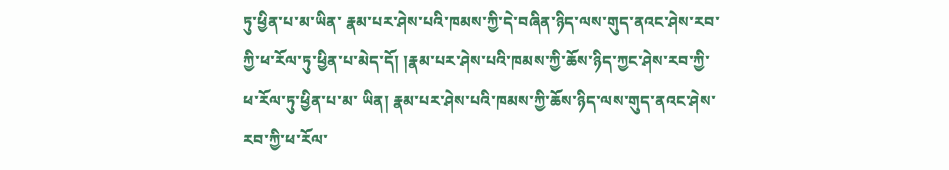ཏུ་ཕྱིན་པ་མ་ཡིན་ རྣམ་པར་ཤེས་པའི་ཁམས་ཀྱི་དེ་བཞིན་ཉིད་ལས་གུད་ནའང་ཤེས་རབ་ཀྱི་ཕ་རོལ་ཏུ་ཕྱིན་པ་མེད་དོ། །རྣམ་པར་ཤེས་པའི་ཁམས་ཀྱི་ཆོས་ཉིད་ཀྱང་ཤེས་རབ་ཀྱི་ཕ་རོལ་ཏུ་ཕྱིན་པ་མ་ ཡིན། རྣམ་པར་ཤེས་པའི་ཁམས་ཀྱི་ཆོས་ཉིད་ལས་གུད་ནའང་ཤེས་རབ་ཀྱི་ཕ་རོལ་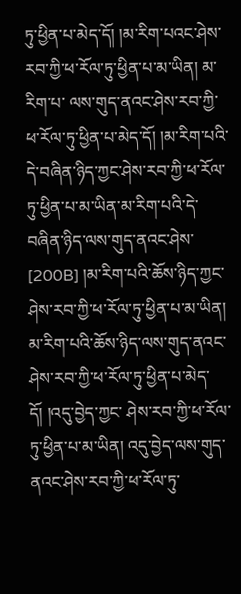ཏུ་ཕྱིན་པ་མེད་དོ། །མ་རིག་པའང་ཤེས་རབ་ཀྱི་ཕ་རོལ་ཏུ་ཕྱིན་པ་མ་ཡིན། མ་རིག་པ་ ལས་གུད་ནའང་ཤེས་རབ་ཀྱི་ཕ་རོལ་ཏུ་ཕྱིན་པ་མེད་དོ། །མ་རིག་པའི་དེ་བཞིན་ཉིད་ཀྱང་ཤེས་རབ་ཀྱི་ཕ་རོལ་ཏུ་ཕྱིན་པ་མ་ཡིན་མ་རིག་པའི་དེ་བཞིན་ཉིད་ལས་གུད་ནའང་ཤེས་ [200B] །མ་རིག་པའི་ཆོས་ཉིད་ཀྱང་ཤེས་རབ་ཀྱི་ཕ་རོལ་ཏུ་ཕྱིན་པ་མ་ཡིན། མ་རིག་པའི་ཆོས་ཉིད་ལས་གུད་ནའང་ཤེས་རབ་ཀྱི་ཕ་རོལ་ཏུ་ཕྱིན་པ་མེད་དོ། །འདུ་བྱེད་ཀྱང་ ཤེས་རབ་ཀྱི་ཕ་རོལ་ཏུ་ཕྱིན་པ་མ་ཡིན། འདུ་བྱེད་ལས་གུད་ནའང་ཤེས་རབ་ཀྱི་ཕ་རོལ་ཏུ་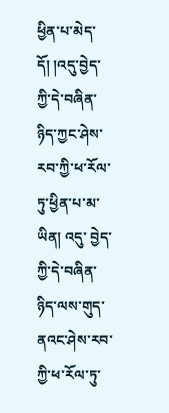ཕྱིན་པ་མེད་དོ། །འདུ་བྱེད་ཀྱི་དེ་བཞིན་ཉིད་ཀྱང་ཤེས་རབ་ཀྱི་ཕ་རོལ་ཏུ་ཕྱིན་པ་མ་ཡིན། འདུ་ བྱེད་ཀྱི་དེ་བཞིན་ཉིད་ལས་གུད་ནའང་ཤེས་རབ་ཀྱི་ཕ་རོལ་ཏུ་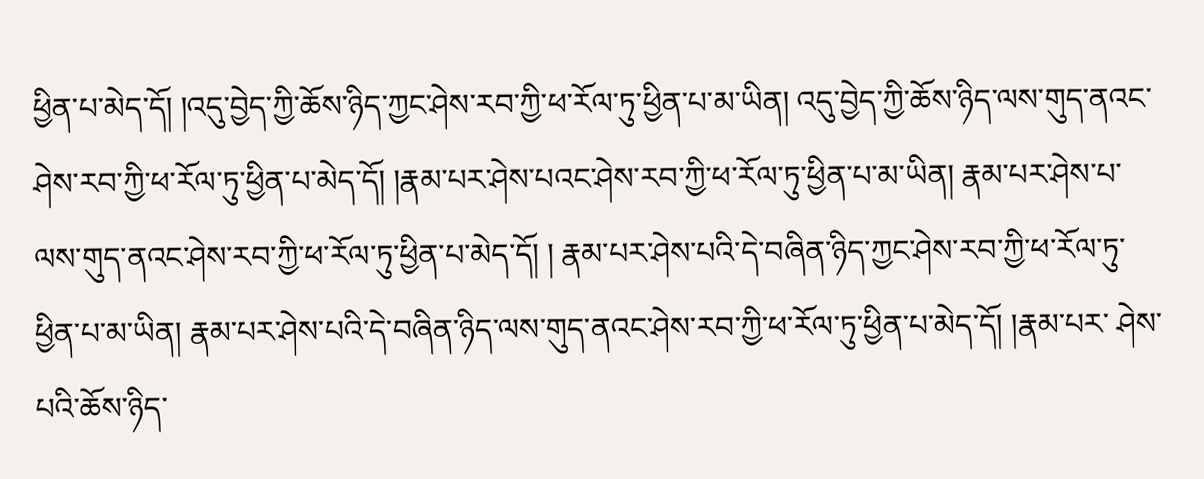ཕྱིན་པ་མེད་དོ། །འདུ་བྱེད་ཀྱི་ཆོས་ཉིད་ཀྱང་ཤེས་རབ་ཀྱི་ཕ་རོལ་ཏུ་ཕྱིན་པ་མ་ཡིན། འདུ་བྱེད་ཀྱི་ཆོས་ཉིད་ལས་གུད་ནའང་ ཤེས་རབ་ཀྱི་ཕ་རོལ་ཏུ་ཕྱིན་པ་མེད་དོ། །རྣམ་པར་ཤེས་པའང་ཤེས་རབ་ཀྱི་ཕ་རོལ་ཏུ་ཕྱིན་པ་མ་ཡིན། རྣམ་པར་ཤེས་པ་ལས་གུད་ནའང་ཤེས་རབ་ཀྱི་ཕ་རོལ་ཏུ་ཕྱིན་པ་མེད་དོ། ། རྣམ་པར་ཤེས་པའི་དེ་བཞིན་ཉིད་ཀྱང་ཤེས་རབ་ཀྱི་ཕ་རོལ་ཏུ་ཕྱིན་པ་མ་ཡིན། རྣམ་པར་ཤེས་པའི་དེ་བཞིན་ཉིད་ལས་གུད་ནའང་ཤེས་རབ་ཀྱི་ཕ་རོལ་ཏུ་ཕྱིན་པ་མེད་དོ། །རྣམ་པར་ ཤེས་པའི་ཆོས་ཉིད་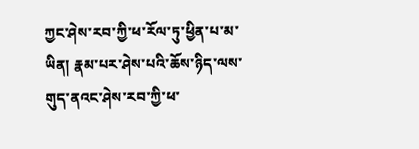ཀྱང་ཤེས་རབ་ཀྱི་ཕ་རོལ་ཏུ་ཕྱིན་པ་མ་ཡིན། རྣམ་པར་ཤེས་པའི་ཆོས་ཉིད་ལས་གུད་ནའང་ཤེས་རབ་ཀྱི་ཕ་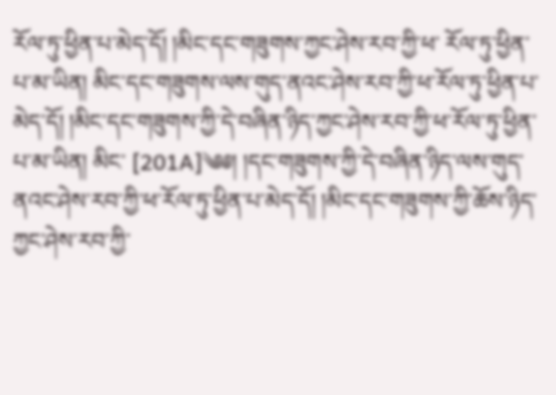རོལ་ཏུ་ཕྱིན་པ་མེད་དོ། །མིང་དང་གཟུགས་ཀྱང་ཤེས་རབ་ཀྱི་ཕ་ རོལ་ཏུ་ཕྱིན་པ་མ་ཡིན། མིང་དང་གཟུགས་ལས་གུད་ནའང་ཤེས་རབ་ཀྱི་ཕ་རོལ་ཏུ་ཕྱིན་པ་མེད་དོ། །མིང་དང་གཟུགས་ཀྱི་དེ་བཞིན་ཉིད་ཀྱང་ཤེས་རབ་ཀྱི་ཕ་རོལ་ཏུ་ཕྱིན་པ་མ་ཡིན། མིང་ [201A]༄༅། །དང་གཟུགས་ཀྱི་དེ་བཞིན་ཉིད་ལས་གུད་ནའང་ཤེས་རབ་ཀྱི་ཕ་རོལ་ཏུ་ཕྱིན་པ་མེད་དོ། །མིང་དང་གཟུགས་ཀྱི་ཆོས་ཉིད་ཀྱང་ཤེས་རབ་ཀྱི་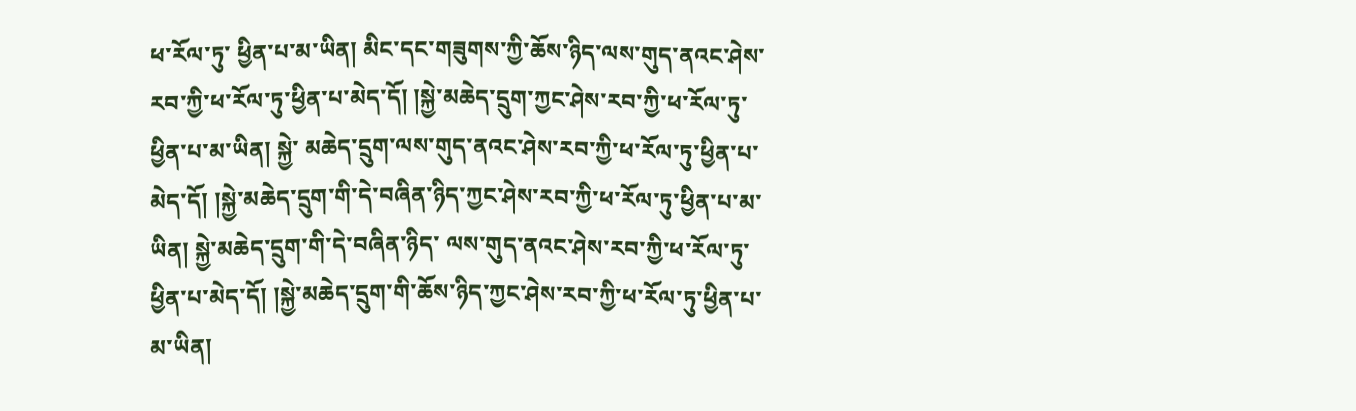ཕ་རོལ་ཏུ་ ཕྱིན་པ་མ་ཡིན། མིང་དང་གཟུགས་ཀྱི་ཆོས་ཉིད་ལས་གུད་ནའང་ཤེས་རབ་ཀྱི་ཕ་རོལ་ཏུ་ཕྱིན་པ་མེད་དོ། །སྐྱེ་མཆེད་དྲུག་ཀྱང་ཤེས་རབ་ཀྱི་ཕ་རོལ་ཏུ་ཕྱིན་པ་མ་ཡིན། སྐྱེ་ མཆེད་དྲུག་ལས་གུད་ནའང་ཤེས་རབ་ཀྱི་ཕ་རོལ་ཏུ་ཕྱིན་པ་མེད་དོ། །སྐྱེ་མཆེད་དྲུག་གི་དེ་བཞིན་ཉིད་ཀྱང་ཤེས་རབ་ཀྱི་ཕ་རོལ་ཏུ་ཕྱིན་པ་མ་ཡིན། སྐྱེ་མཆེད་དྲུག་གི་དེ་བཞིན་ཉིད་ ལས་གུད་ནའང་ཤེས་རབ་ཀྱི་ཕ་རོལ་ཏུ་ཕྱིན་པ་མེད་དོ། །སྐྱེ་མཆེད་དྲུག་གི་ཆོས་ཉིད་ཀྱང་ཤེས་རབ་ཀྱི་ཕ་རོལ་ཏུ་ཕྱིན་པ་མ་ཡིན།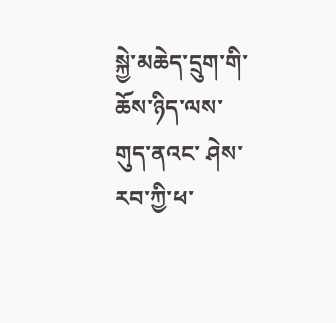སྐྱེ་མཆེད་དྲུག་གི་ཆོས་ཉིད་ལས་གུད་ནའང་ ཤེས་རབ་ཀྱི་ཕ་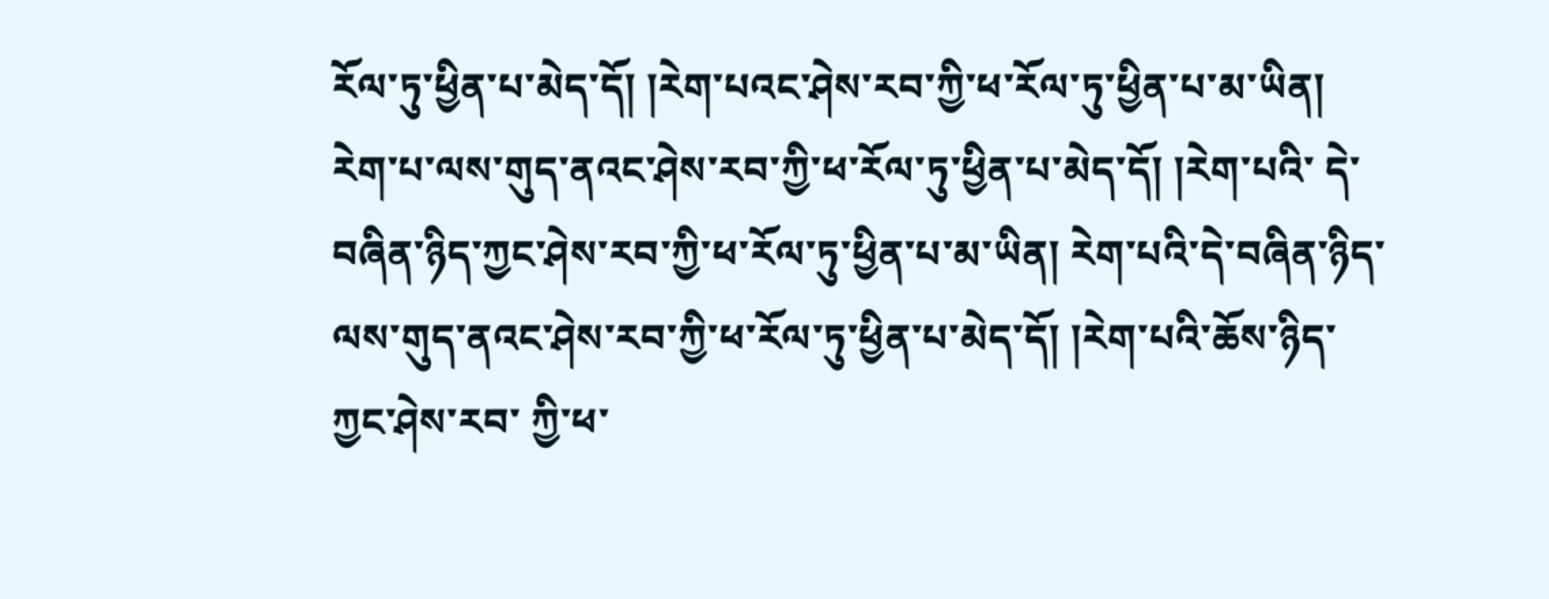རོལ་ཏུ་ཕྱིན་པ་མེད་དོ། །རེག་པའང་ཤེས་རབ་ཀྱི་ཕ་རོལ་ཏུ་ཕྱིན་པ་མ་ཡིན། རེག་པ་ལས་གུད་ནའང་ཤེས་རབ་ཀྱི་ཕ་རོལ་ཏུ་ཕྱིན་པ་མེད་དོ། །རེག་པའི་ དེ་བཞིན་ཉིད་ཀྱང་ཤེས་རབ་ཀྱི་ཕ་རོལ་ཏུ་ཕྱིན་པ་མ་ཡིན། རེག་པའི་དེ་བཞིན་ཉིད་ལས་གུད་ནའང་ཤེས་རབ་ཀྱི་ཕ་རོལ་ཏུ་ཕྱིན་པ་མེད་དོ། །རེག་པའི་ཆོས་ཉིད་ཀྱང་ཤེས་རབ་ ཀྱི་ཕ་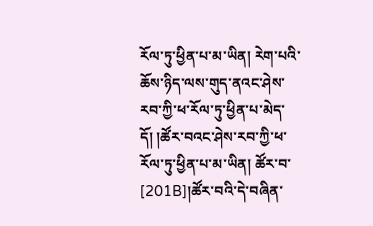རོལ་ཏུ་ཕྱིན་པ་མ་ཡིན། རེག་པའི་ཆོས་ཉིད་ལས་གུད་ནའང་ཤེས་རབ་ཀྱི་ཕ་རོལ་ཏུ་ཕྱིན་པ་མེད་དོ། །ཚོར་བའང་ཤེས་རབ་ཀྱི་ཕ་རོལ་ཏུ་ཕྱིན་པ་མ་ཡིན། ཚོར་བ་ [201B]།ཚོར་བའི་དེ་བཞིན་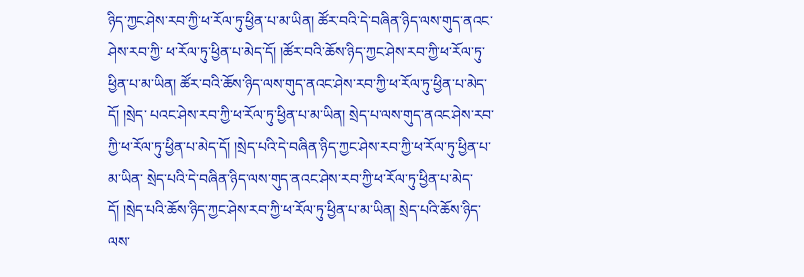ཉིད་ཀྱང་ཤེས་རབ་ཀྱི་ཕ་རོལ་ཏུ་ཕྱིན་པ་མ་ཡིན། ཚོར་བའི་དེ་བཞིན་ཉིད་ལས་གུད་ནའང་ཤེས་རབ་ཀྱི་ ཕ་རོལ་ཏུ་ཕྱིན་པ་མེད་དོ། །ཚོར་བའི་ཆོས་ཉིད་ཀྱང་ཤེས་རབ་ཀྱི་ཕ་རོལ་ཏུ་ཕྱིན་པ་མ་ཡིན། ཚོར་བའི་ཆོས་ཉིད་ལས་གུད་ནའང་ཤེས་རབ་ཀྱི་ཕ་རོལ་ཏུ་ཕྱིན་པ་མེད་དོ། །སྲེད་ པའང་ཤེས་རབ་ཀྱི་ཕ་རོལ་ཏུ་ཕྱིན་པ་མ་ཡིན། སྲེད་པ་ལས་གུད་ནའང་ཤེས་རབ་ཀྱི་ཕ་རོལ་ཏུ་ཕྱིན་པ་མེད་དོ། །སྲེད་པའི་དེ་བཞིན་ཉིད་ཀྱང་ཤེས་རབ་ཀྱི་ཕ་རོལ་ཏུ་ཕྱིན་པ་མ་ཡིན་ སྲེད་པའི་དེ་བཞིན་ཉིད་ལས་གུད་ནའང་ཤེས་རབ་ཀྱི་ཕ་རོལ་ཏུ་ཕྱིན་པ་མེད་དོ། །སྲེད་པའི་ཆོས་ཉིད་ཀྱང་ཤེས་རབ་ཀྱི་ཕ་རོལ་ཏུ་ཕྱིན་པ་མ་ཡིན། སྲེད་པའི་ཆོས་ཉིད་ལས་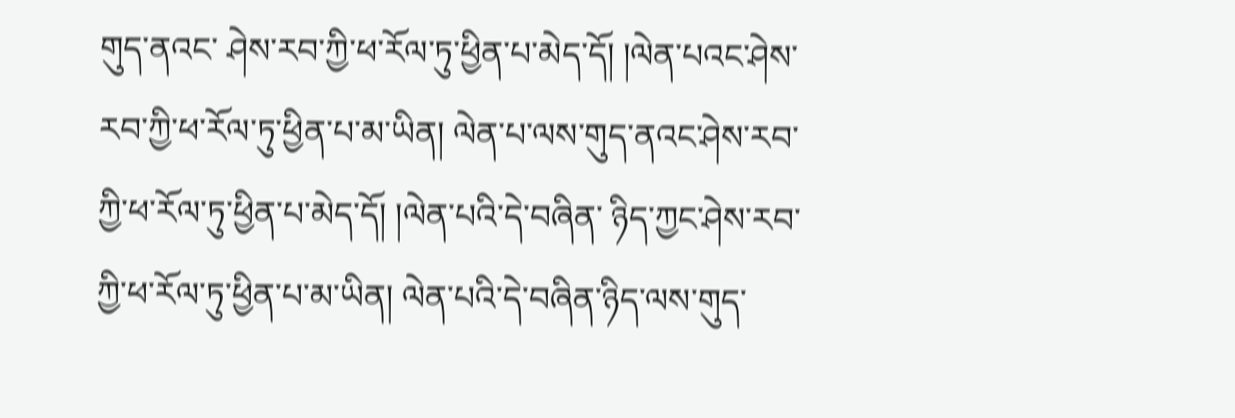གུད་ནའང་ ཤེས་རབ་ཀྱི་ཕ་རོལ་ཏུ་ཕྱིན་པ་མེད་དོ། །ལེན་པའང་ཤེས་རབ་ཀྱི་ཕ་རོལ་ཏུ་ཕྱིན་པ་མ་ཡིན། ལེན་པ་ལས་གུད་ནའང་ཤེས་རབ་ཀྱི་ཕ་རོལ་ཏུ་ཕྱིན་པ་མེད་དོ། །ལེན་པའི་དེ་བཞིན་ ཉིད་ཀྱང་ཤེས་རབ་ཀྱི་ཕ་རོལ་ཏུ་ཕྱིན་པ་མ་ཡིན། ལེན་པའི་དེ་བཞིན་ཉིད་ལས་གུད་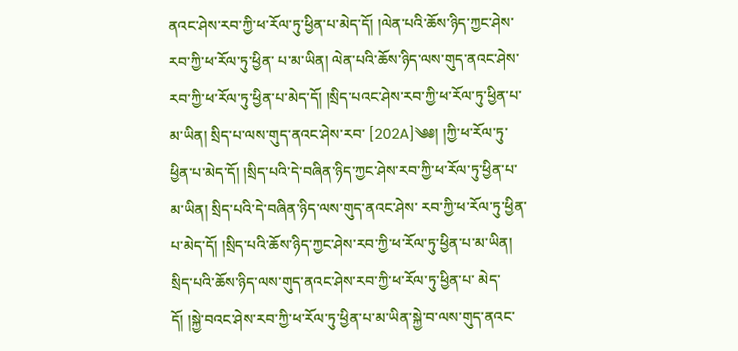ནའང་ཤེས་རབ་ཀྱི་ཕ་རོལ་ཏུ་ཕྱིན་པ་མེད་དོ། །ལེན་པའི་ཆོས་ཉིད་ཀྱང་ཤེས་རབ་ཀྱི་ཕ་རོལ་ཏུ་ཕྱིན་ པ་མ་ཡིན། ལེན་པའི་ཆོས་ཉིད་ལས་གུད་ནའང་ཤེས་རབ་ཀྱི་ཕ་རོལ་ཏུ་ཕྱིན་པ་མེད་དོ། །སྲིད་པའང་ཤེས་རབ་ཀྱི་ཕ་རོལ་ཏུ་ཕྱིན་པ་མ་ཡིན། སྲིད་པ་ལས་གུད་ནའང་ཤེས་རབ་ [202A]༄༅། །ཀྱི་ཕ་རོལ་ཏུ་ཕྱིན་པ་མེད་དོ། །སྲིད་པའི་དེ་བཞིན་ཉིད་ཀྱང་ཤེས་རབ་ཀྱི་ཕ་རོལ་ཏུ་ཕྱིན་པ་མ་ཡིན། སྲིད་པའི་དེ་བཞིན་ཉིད་ལས་གུད་ནའང་ཤེས་ རབ་ཀྱི་ཕ་རོལ་ཏུ་ཕྱིན་པ་མེད་དོ། །སྲིད་པའི་ཆོས་ཉིད་ཀྱང་ཤེས་རབ་ཀྱི་ཕ་རོལ་ཏུ་ཕྱིན་པ་མ་ཡིན། སྲིད་པའི་ཆོས་ཉིད་ལས་གུད་ནའང་ཤེས་རབ་ཀྱི་ཕ་རོལ་ཏུ་ཕྱིན་པ་ མེད་དོ། །སྐྱེ་བའང་ཤེས་རབ་ཀྱི་ཕ་རོལ་ཏུ་ཕྱིན་པ་མ་ཡིན་སྐྱེ་བ་ལས་གུད་ནའང་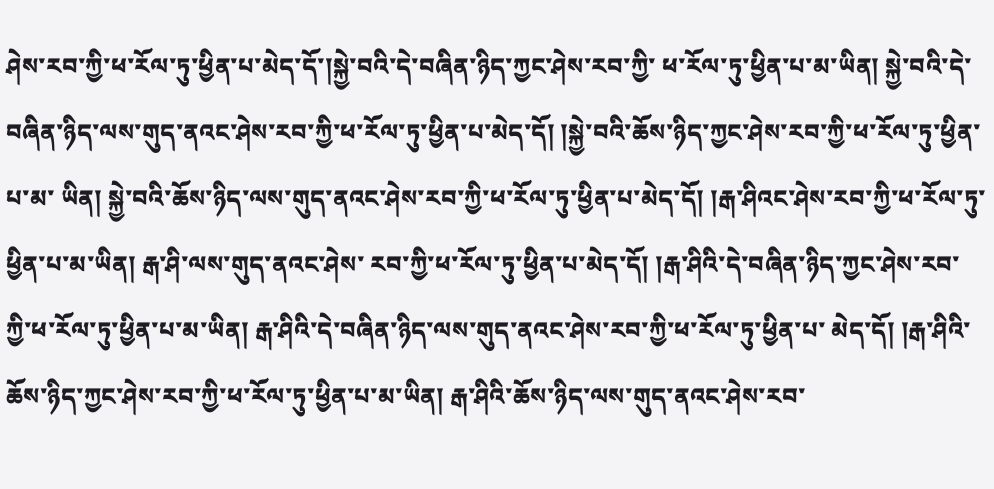ཤེས་རབ་ཀྱི་ཕ་རོལ་ཏུ་ཕྱིན་པ་མེད་དོ་།སྐྱེ་བའི་དེ་བཞིན་ཉིད་ཀྱང་ཤེས་རབ་ཀྱི་ ཕ་རོལ་ཏུ་ཕྱིན་པ་མ་ཡིན། སྐྱེ་བའི་དེ་བཞིན་ཉིད་ལས་གུད་ནའང་ཤེས་རབ་ཀྱི་ཕ་རོལ་ཏུ་ཕྱིན་པ་མེད་དོ། །སྐྱེ་བའི་ཆོས་ཉིད་ཀྱང་ཤེས་རབ་ཀྱི་ཕ་རོལ་ཏུ་ཕྱིན་པ་མ་ ཡིན། སྐྱེ་བའི་ཆོས་ཉིད་ལས་གུད་ནའང་ཤེས་རབ་ཀྱི་ཕ་རོལ་ཏུ་ཕྱིན་པ་མེད་དོ། །རྒ་ཤིའང་ཤེས་རབ་ཀྱི་ཕ་རོལ་ཏུ་ཕྱིན་པ་མ་ཡིན། རྒ་ཤི་ལས་གུད་ནའང་ཤེས་ རབ་ཀྱི་ཕ་རོལ་ཏུ་ཕྱིན་པ་མེད་དོ། །རྒ་ཤིའི་དེ་བཞིན་ཉིད་ཀྱང་ཤེས་རབ་ཀྱི་ཕ་རོལ་ཏུ་ཕྱིན་པ་མ་ཡིན། རྒ་ཤིའི་དེ་བཞིན་ཉིད་ལས་གུད་ནའང་ཤེས་རབ་ཀྱི་ཕ་རོལ་ཏུ་ཕྱིན་པ་ མེད་དོ། །རྒ་ཤིའི་ཆོས་ཉིད་ཀྱང་ཤེས་རབ་ཀྱི་ཕ་རོལ་ཏུ་ཕྱིན་པ་མ་ཡིན། རྒ་ཤིའི་ཆོས་ཉིད་ལས་གུད་ནའང་ཤེས་རབ་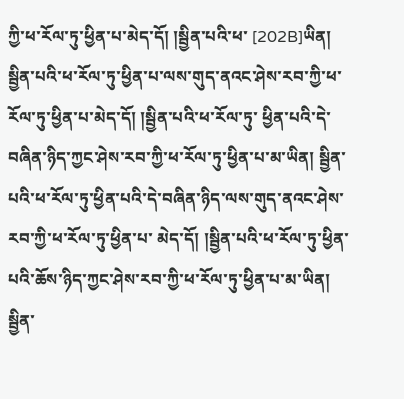ཀྱི་ཕ་རོལ་ཏུ་ཕྱིན་པ་མེད་དོ། །སྦྱིན་པའི་ཕ་ [202B]ཡིན། སྦྱིན་པའི་ཕ་རོལ་ཏུ་ཕྱིན་པ་ལས་གུད་ནའང་ཤེས་རབ་ཀྱི་ཕ་རོལ་ཏུ་ཕྱིན་པ་མེད་དོ། །སྦྱིན་པའི་ཕ་རོལ་ཏུ་ ཕྱིན་པའི་དེ་བཞིན་ཉིད་ཀྱང་ཤེས་རབ་ཀྱི་ཕ་རོལ་ཏུ་ཕྱིན་པ་མ་ཡིན། སྦྱིན་པའི་ཕ་རོལ་ཏུ་ཕྱིན་པའི་དེ་བཞིན་ཉིད་ལས་གུད་ནའང་ཤེས་རབ་ཀྱི་ཕ་རོལ་ཏུ་ཕྱིན་པ་ མེད་དོ། །སྦྱིན་པའི་ཕ་རོལ་ཏུ་ཕྱིན་པའི་ཆོས་ཉིད་ཀྱང་ཤེས་རབ་ཀྱི་ཕ་རོལ་ཏུ་ཕྱིན་པ་མ་ཡིན། སྦྱིན་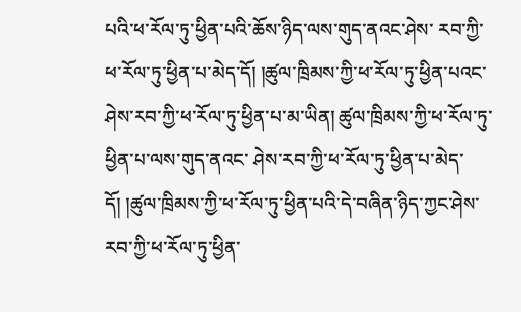པའི་ཕ་རོལ་ཏུ་ཕྱིན་པའི་ཆོས་ཉིད་ལས་གུད་ནའང་ཤེས་ རབ་ཀྱི་ཕ་རོལ་ཏུ་ཕྱིན་པ་མེད་དོ། །ཚུལ་ཁྲིམས་ཀྱི་ཕ་རོལ་ཏུ་ཕྱིན་པའང་ཤེས་རབ་ཀྱི་ཕ་རོལ་ཏུ་ཕྱིན་པ་མ་ཡིན། ཚུལ་ཁྲིམས་ཀྱི་ཕ་རོལ་ཏུ་ཕྱིན་པ་ལས་གུད་ནའང་ ཤེས་རབ་ཀྱི་ཕ་རོལ་ཏུ་ཕྱིན་པ་མེད་དོ། །ཚུལ་ཁྲིམས་ཀྱི་ཕ་རོལ་ཏུ་ཕྱིན་པའི་དེ་བཞིན་ཉིད་ཀྱང་ཤེས་རབ་ཀྱི་ཕ་རོལ་ཏུ་ཕྱིན་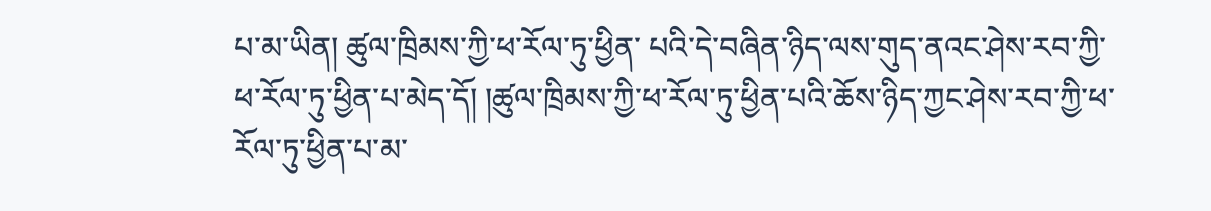པ་མ་ཡིན། ཚུལ་ཁྲིམས་ཀྱི་ཕ་རོལ་ཏུ་ཕྱིན་ པའི་དེ་བཞིན་ཉིད་ལས་གུད་ནའང་ཤེས་རབ་ཀྱི་ཕ་རོལ་ཏུ་ཕྱིན་པ་མེད་དོ། །ཚུལ་ཁྲིམས་ཀྱི་ཕ་རོལ་ཏུ་ཕྱིན་པའི་ཆོས་ཉིད་ཀྱང་ཤེས་རབ་ཀྱི་ཕ་རོལ་ཏུ་ཕྱིན་པ་མ་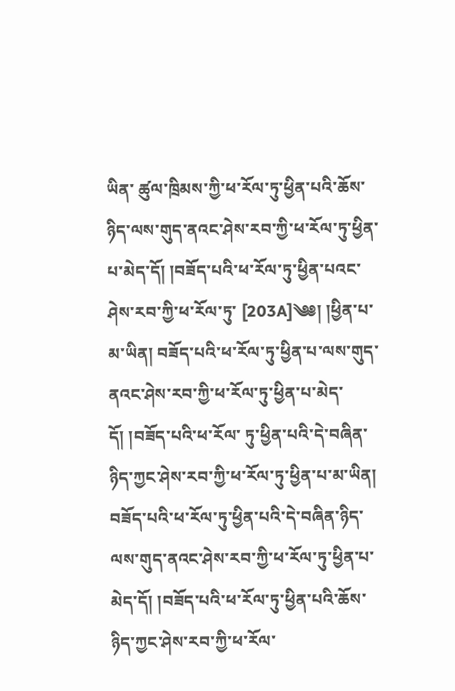ཡིན་ ཚུལ་ཁྲིམས་ཀྱི་ཕ་རོལ་ཏུ་ཕྱིན་པའི་ཆོས་ཉིད་ལས་གུད་ནའང་ཤེས་རབ་ཀྱི་ཕ་རོལ་ཏུ་ཕྱིན་པ་མེད་དོ། །བཟོད་པའི་ཕ་རོལ་ཏུ་ཕྱིན་པའང་ཤེས་རབ་ཀྱི་ཕ་རོལ་ཏུ་ [203A]༄༅། །ཕྱིན་པ་མ་ཡིན། བཟོད་པའི་ཕ་རོལ་ཏུ་ཕྱིན་པ་ལས་གུད་ནའང་ཤེས་རབ་ཀྱི་ཕ་རོལ་ཏུ་ཕྱིན་པ་མེད་དོ། །བཟོད་པའི་ཕ་རོལ་ ཏུ་ཕྱིན་པའི་དེ་བཞིན་ཉིད་ཀྱང་ཤེས་རབ་ཀྱི་ཕ་རོལ་ཏུ་ཕྱིན་པ་མ་ཡིན། བཟོད་པའི་ཕ་རོལ་ཏུ་ཕྱིན་པའི་དེ་བཞིན་ཉིད་ལས་གུད་ནའང་ཤེས་རབ་ཀྱི་ཕ་རོལ་ཏུ་ཕྱིན་པ་ མེད་དོ། །བཟོད་པའི་ཕ་རོལ་ཏུ་ཕྱིན་པའི་ཆོས་ཉིད་ཀྱང་ཤེས་རབ་ཀྱི་ཕ་རོལ་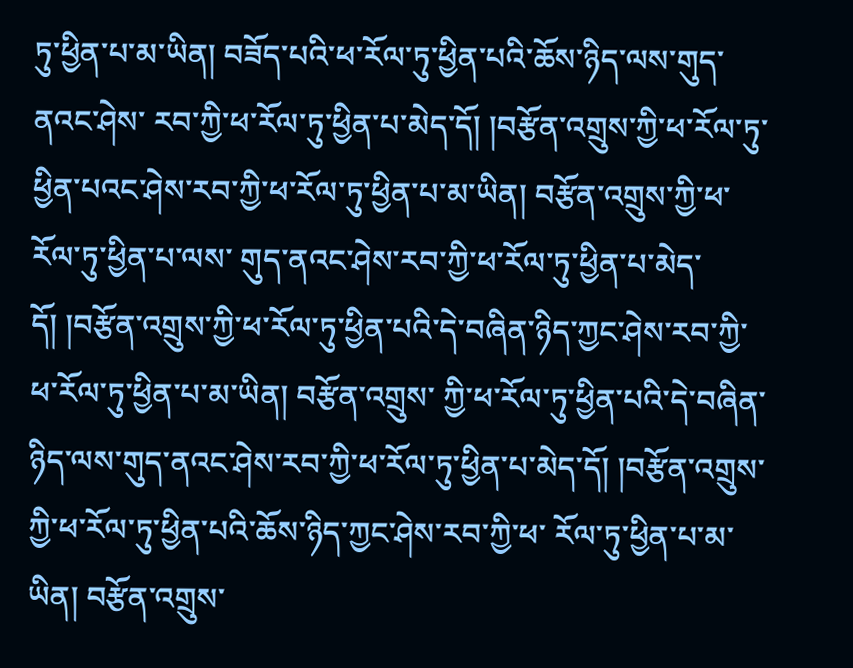ཏུ་ཕྱིན་པ་མ་ཡིན། བཟོད་པའི་ཕ་རོལ་ཏུ་ཕྱིན་པའི་ཆོས་ཉིད་ལས་གུད་ནའང་ཤེས་ རབ་ཀྱི་ཕ་རོལ་ཏུ་ཕྱིན་པ་མེད་དོ། །བརྩོན་འགྲུས་ཀྱི་ཕ་རོལ་ཏུ་ཕྱིན་པའང་ཤེས་རབ་ཀྱི་ཕ་རོལ་ཏུ་ཕྱིན་པ་མ་ཡིན། བརྩོན་འགྲུས་ཀྱི་ཕ་རོལ་ཏུ་ཕྱིན་པ་ལས་ གུད་ནའང་ཤེས་རབ་ཀྱི་ཕ་རོལ་ཏུ་ཕྱིན་པ་མེད་དོ། །བརྩོན་འགྲུས་ཀྱི་ཕ་རོལ་ཏུ་ཕྱིན་པའི་དེ་བཞིན་ཉིད་ཀྱང་ཤེས་རབ་ཀྱི་ཕ་རོལ་ཏུ་ཕྱིན་པ་མ་ཡིན། བརྩོན་འགྲུས་ ཀྱི་ཕ་རོལ་ཏུ་ཕྱིན་པའི་དེ་བཞིན་ཉིད་ལས་གུད་ནའང་ཤེས་རབ་ཀྱི་ཕ་རོལ་ཏུ་ཕྱིན་པ་མེད་དོ། །བརྩོན་འགྲུས་ཀྱི་ཕ་རོལ་ཏུ་ཕྱིན་པའི་ཆོས་ཉིད་ཀྱང་ཤེས་རབ་ཀྱི་ཕ་ རོལ་ཏུ་ཕྱིན་པ་མ་ཡིན། བརྩོན་འགྲུས་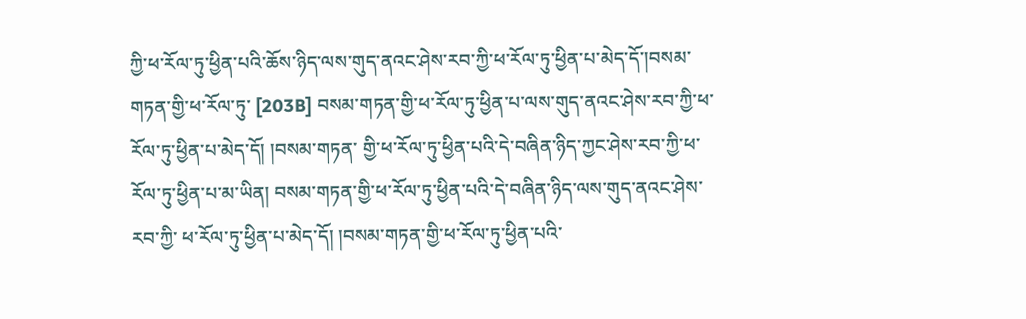ཀྱི་ཕ་རོལ་ཏུ་ཕྱིན་པའི་ཆོས་ཉིད་ལས་གུད་ནའང་ཤེས་རབ་ཀྱི་ཕ་རོལ་ཏུ་ཕྱིན་པ་མེད་དོ་།བསམ་གཏན་གྱི་ཕ་རོལ་ཏུ་ [203B] བསམ་གཏན་གྱི་ཕ་རོལ་ཏུ་ཕྱིན་པ་ལས་གུད་ནའང་ཤེས་རབ་ཀྱི་ཕ་རོལ་ཏུ་ཕྱིན་པ་མེད་དོ། །བསམ་གཏན་ གྱི་ཕ་རོལ་ཏུ་ཕྱིན་པའི་དེ་བཞིན་ཉིད་ཀྱང་ཤེས་རབ་ཀྱི་ཕ་རོལ་ཏུ་ཕྱིན་པ་མ་ཡིན། བསམ་གཏན་གྱི་ཕ་རོལ་ཏུ་ཕྱིན་པའི་དེ་བཞིན་ཉིད་ལས་གུད་ནའང་ཤེས་རབ་ཀྱི་ ཕ་རོལ་ཏུ་ཕྱིན་པ་མེད་དོ། །བསམ་གཏན་གྱི་ཕ་རོལ་ཏུ་ཕྱིན་པའི་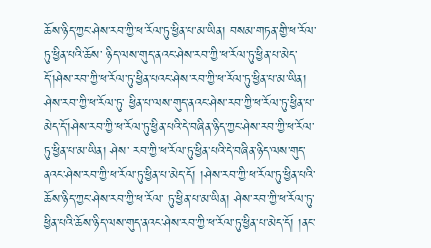ཆོས་ཉིད་ཀྱང་ཤེས་རབ་ཀྱི་ཕ་རོལ་ཏུ་ཕྱིན་པ་མ་ཡིན། བསམ་གཏན་གྱི་ཕ་རོལ་ཏུ་ཕྱིན་པའི་ཆོས་ ཉིད་ལས་གུད་ནའང་ཤེས་རབ་ཀྱི་ཕ་རོལ་ཏུ་ཕྱིན་པ་མེད་དོ་།ཤེས་རབ་ཀྱི་ཕ་རོལ་ཏུ་ཕྱིན་པའང་ཤེས་རབ་ཀྱི་ཕ་རོལ་ཏུ་ཕྱིན་པ་མ་ཡིན། ཤེས་རབ་ཀྱི་ཕ་རོལ་ཏུ་ ཕྱིན་པ་ལས་གུད་ནའང་ཤེས་རབ་ཀྱི་ཕ་རོལ་ཏུ་ཕྱིན་པ་མེད་དོ་།ཤེས་རབ་ཀྱི་ཕ་རོལ་ཏུ་ཕྱིན་པའི་དེ་བཞིན་ཉིད་ཀྱང་ཤེས་རབ་ཀྱི་ཕ་རོལ་ཏུ་ཕྱིན་པ་མ་ཡིན། ཤེས་ རབ་ཀྱི་ཕ་རོལ་ཏུ་ཕྱིན་པའི་དེ་བཞིན་ཉིད་ལས་གུད་ནའང་ཤེས་རབ་ཀྱི་ཕ་རོལ་ཏུ་ཕྱིན་པ་མེད་དོ། །ཤེས་རབ་ཀྱི་ཕ་རོལ་ཏུ་ཕྱིན་པའི་ཆོས་ཉིད་ཀྱང་ཤེས་རབ་ཀྱི་ཕ་རོལ་ ཏུ་ཕྱིན་པ་མ་ཡིན། ཤེས་རབ་ཀྱི་ཕ་རོལ་ཏུ་ཕྱིན་པའི་ཆོས་ཉིད་ལས་གུད་ནའང་ཤེས་རབ་ཀྱི་ཕ་རོལ་ཏུ་ཕྱིན་པ་མེད་དོ། །ནང་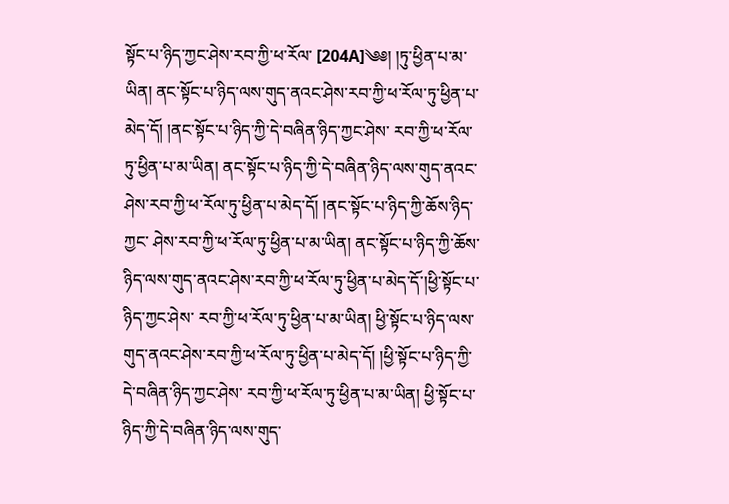སྟོང་པ་ཉིད་ཀྱང་ཤེས་རབ་ཀྱི་ཕ་རོལ་ [204A]༄༅། །ཏུ་ཕྱིན་པ་མ་ཡིན། ནང་སྟོང་པ་ཉིད་ལས་གུད་ནའང་ཤེས་རབ་ཀྱི་ཕ་རོལ་ཏུ་ཕྱིན་པ་མེད་དོ། །ནང་སྟོང་པ་ཉིད་ཀྱི་དེ་བཞིན་ཉིད་ཀྱང་ཤེས་ རབ་ཀྱི་ཕ་རོལ་ཏུ་ཕྱིན་པ་མ་ཡིན། ནང་སྟོང་པ་ཉིད་ཀྱི་དེ་བཞིན་ཉིད་ལས་གུད་ནའང་ཤེས་རབ་ཀྱི་ཕ་རོལ་ཏུ་ཕྱིན་པ་མེད་དོ། །ནང་སྟོང་པ་ཉིད་ཀྱི་ཆོས་ཉིད་ཀྱང་ ཤེས་རབ་ཀྱི་ཕ་རོལ་ཏུ་ཕྱིན་པ་མ་ཡིན། ནང་སྟོང་པ་ཉིད་ཀྱི་ཆོས་ཉིད་ལས་གུད་ནའང་ཤེས་རབ་ཀྱི་ཕ་རོལ་ཏུ་ཕྱིན་པ་མེད་དོ་།ཕྱི་སྟོང་པ་ཉིད་ཀྱང་ཤེས་ རབ་ཀྱི་ཕ་རོལ་ཏུ་ཕྱིན་པ་མ་ཡིན། ཕྱི་སྟོང་པ་ཉིད་ལས་གུད་ནའང་ཤེས་རབ་ཀྱི་ཕ་རོལ་ཏུ་ཕྱིན་པ་མེད་དོ། །ཕྱི་སྟོང་པ་ཉིད་ཀྱི་དེ་བཞིན་ཉིད་ཀྱང་ཤེས་ རབ་ཀྱི་ཕ་རོལ་ཏུ་ཕྱིན་པ་མ་ཡིན། ཕྱི་སྟོང་པ་ཉིད་ཀྱི་དེ་བཞིན་ཉིད་ལས་གུད་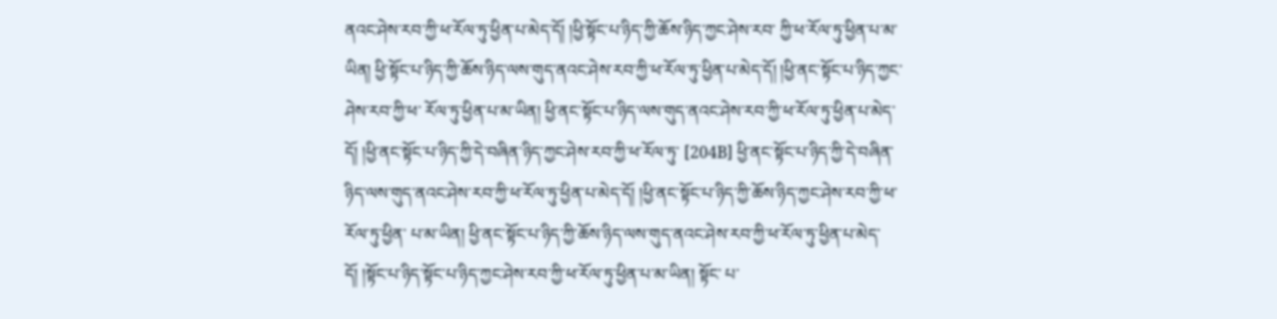ནའང་ཤེས་རབ་ཀྱི་ཕ་རོལ་ཏུ་ཕྱིན་པ་མེད་དོ། །ཕྱི་སྟོང་པ་ཉིད་ཀྱི་ཆོས་ཉིད་ཀྱང་ཤེས་རབ་ ཀྱི་ཕ་རོལ་ཏུ་ཕྱིན་པ་མ་ཡིན། ཕྱི་སྟོང་པ་ཉིད་ཀྱི་ཆོས་ཉིད་ལས་གུད་ནའང་ཤེས་རབ་ཀྱི་ཕ་རོལ་ཏུ་ཕྱིན་པ་མེད་དོ། །ཕྱི་ནང་སྟོང་པ་ཉིད་ཀྱང་ཤེས་རབ་ཀྱི་ཕ་ རོལ་ཏུ་ཕྱིན་པ་མ་ཡིན། ཕྱི་ནང་སྟོང་པ་ཉིད་ལས་གུད་ནའང་ཤེས་རབ་ཀྱི་ཕ་རོལ་ཏུ་ཕྱིན་པ་མེད་དོ། །ཕྱི་ནང་སྟོང་པ་ཉིད་ཀྱི་དེ་བཞིན་ཉིད་ཀྱང་ཤེས་རབ་ཀྱི་ཕ་རོལ་ཏུ་ [204B] ཕྱི་ནང་སྟོང་པ་ཉིད་ཀྱི་དེ་བཞིན་ཉིད་ལས་གུད་ནའང་ཤེས་རབ་ཀྱི་ཕ་རོལ་ཏུ་ཕྱིན་པ་མེད་དོ། །ཕྱི་ནང་སྟོང་པ་ཉིད་ཀྱི་ཆོས་ཉིད་ཀྱང་ཤེས་རབ་ཀྱི་ཕ་རོལ་ཏུ་ཕྱིན་ པ་མ་ཡིན། ཕྱི་ནང་སྟོང་པ་ཉིད་ཀྱི་ཆོས་ཉིད་ལས་གུད་ནའང་ཤེས་རབ་ཀྱི་ཕ་རོལ་ཏུ་ཕྱིན་པ་མེད་དོ། །སྟོང་པ་ཉིད་སྟོང་པ་ཉིད་ཀྱང་ཤེས་རབ་ཀྱི་ཕ་རོལ་ཏུ་ཕྱིན་པ་མ་ཡིན། སྟོང་ པ་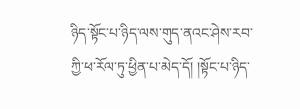ཉིད་སྟོང་པ་ཉིད་ལས་གུད་ནའང་ཤེས་རབ་ཀྱི་ཕ་རོལ་ཏུ་ཕྱིན་པ་མེད་དོ། །སྟོང་པ་ཉིད་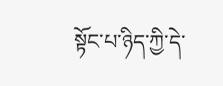སྟོང་པ་ཉིད་ཀྱི་དེ་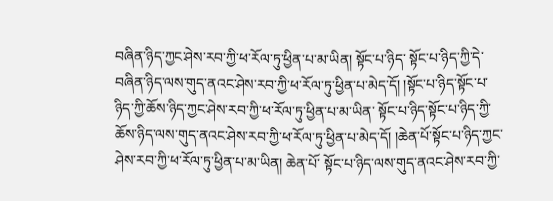བཞིན་ཉིད་ཀྱང་ཤེས་རབ་ཀྱི་ཕ་རོལ་ཏུ་ཕྱིན་པ་མ་ཡིན། སྟོང་པ་ཉིད་ སྟོང་པ་ཉིད་ཀྱི་དེ་བཞིན་ཉིད་ལས་གུད་ནའང་ཤེས་རབ་ཀྱི་ཕ་རོལ་ཏུ་ཕྱིན་པ་མེད་དོ། །སྟོང་པ་ཉིད་སྟོང་པ་ཉིད་ཀྱི་ཆོས་ཉིད་ཀྱང་ཤེས་རབ་ཀྱི་ཕ་རོལ་ཏུ་ཕྱིན་པ་མ་ཡིན་ སྟོང་པ་ཉིད་སྟོང་པ་ཉིད་ཀྱི་ཆོས་ཉིད་ལས་གུད་ནའང་ཤེས་རབ་ཀྱི་ཕ་རོལ་ཏུ་ཕྱིན་པ་མེད་དོ། །ཆེན་པོ་སྟོང་པ་ཉིད་ཀྱང་ཤེས་རབ་ཀྱི་ཕ་རོལ་ཏུ་ཕྱིན་པ་མ་ཡིན། ཆེན་པོ་ སྟོང་པ་ཉིད་ལས་གུད་ནའང་ཤེས་རབ་ཀྱི་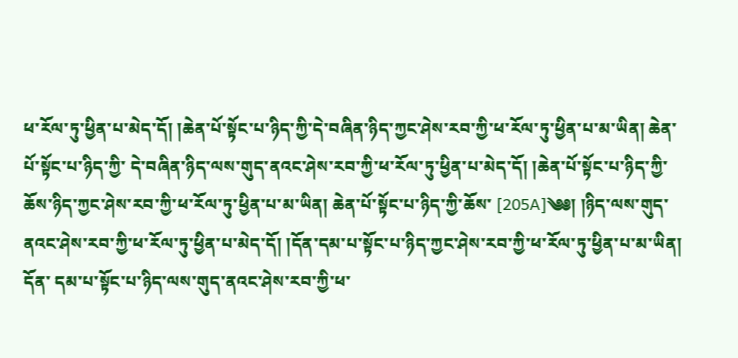ཕ་རོལ་ཏུ་ཕྱིན་པ་མེད་དོ། །ཆེན་པོ་སྟོང་པ་ཉིད་ཀྱི་དེ་བཞིན་ཉིད་ཀྱང་ཤེས་རབ་ཀྱི་ཕ་རོལ་ཏུ་ཕྱིན་པ་མ་ཡིན། ཆེན་པོ་སྟོང་པ་ཉིད་ཀྱི་ དེ་བཞིན་ཉིད་ལས་གུད་ནའང་ཤེས་རབ་ཀྱི་ཕ་རོལ་ཏུ་ཕྱིན་པ་མེད་དོ། །ཆེན་པོ་སྟོང་པ་ཉིད་ཀྱི་ཆོས་ཉིད་ཀྱང་ཤེས་རབ་ཀྱི་ཕ་རོལ་ཏུ་ཕྱིན་པ་མ་ཡིན། ཆེན་པོ་སྟོང་པ་ཉིད་ཀྱི་ཆོས་ [205A]༄༅། །ཉིད་ལས་གུད་ནའང་ཤེས་རབ་ཀྱི་ཕ་རོལ་ཏུ་ཕྱིན་པ་མེད་དོ། །དོན་དམ་པ་སྟོང་པ་ཉིད་ཀྱང་ཤེས་རབ་ཀྱི་ཕ་རོལ་ཏུ་ཕྱིན་པ་མ་ཡིན། དོན་ དམ་པ་སྟོང་པ་ཉིད་ལས་གུད་ནའང་ཤེས་རབ་ཀྱི་ཕ་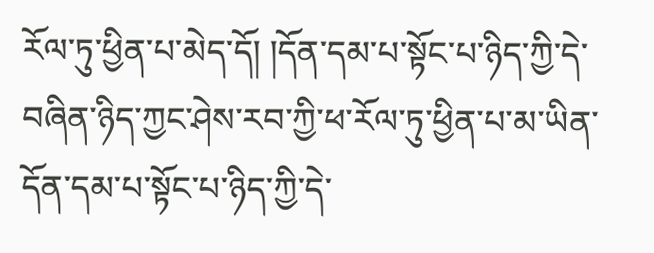རོལ་ཏུ་ཕྱིན་པ་མེད་དོ། །དོན་དམ་པ་སྟོང་པ་ཉིད་ཀྱི་དེ་བཞིན་ཉིད་ཀྱང་ཤེས་རབ་ཀྱི་ཕ་རོལ་ཏུ་ཕྱིན་པ་མ་ཡིན་ དོན་དམ་པ་སྟོང་པ་ཉིད་ཀྱི་དེ་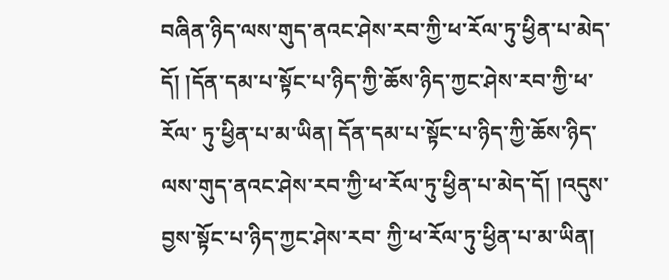བཞིན་ཉིད་ལས་གུད་ནའང་ཤེས་རབ་ཀྱི་ཕ་རོལ་ཏུ་ཕྱིན་པ་མེད་དོ། །དོན་དམ་པ་སྟོང་པ་ཉིད་ཀྱི་ཆོས་ཉིད་ཀྱང་ཤེས་རབ་ཀྱི་ཕ་རོལ་ ཏུ་ཕྱིན་པ་མ་ཡིན། དོན་དམ་པ་སྟོང་པ་ཉིད་ཀྱི་ཆོས་ཉིད་ལས་གུད་ནའང་ཤེས་རབ་ཀྱི་ཕ་རོལ་ཏུ་ཕྱིན་པ་མེད་དོ། །འདུས་བྱས་སྟོང་པ་ཉིད་ཀྱང་ཤེས་རབ་ ཀྱི་ཕ་རོལ་ཏུ་ཕྱིན་པ་མ་ཡིན།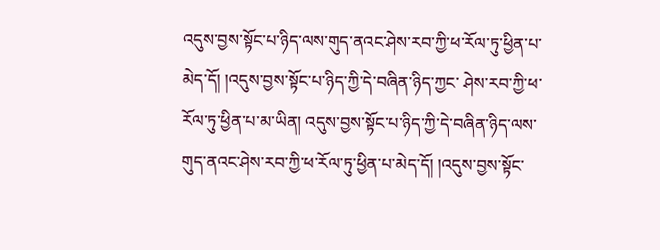འདུས་བྱས་སྟོང་པ་ཉིད་ལས་གུད་ནའང་ཤེས་རབ་ཀྱི་ཕ་རོལ་ཏུ་ཕྱིན་པ་མེད་དོ། །འདུས་བྱས་སྟོང་པ་ཉིད་ཀྱི་དེ་བཞིན་ཉིད་ཀྱང་ ཤེས་རབ་ཀྱི་ཕ་རོལ་ཏུ་ཕྱིན་པ་མ་ཡིན། འདུས་བྱས་སྟོང་པ་ཉིད་ཀྱི་དེ་བཞིན་ཉིད་ལས་གུད་ནའང་ཤེས་རབ་ཀྱི་ཕ་རོལ་ཏུ་ཕྱིན་པ་མེད་དོ། །འདུས་བྱས་སྟོང་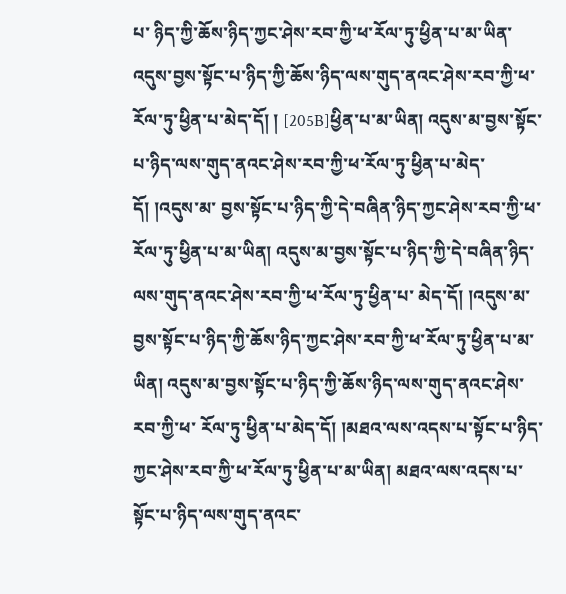པ་ ཉིད་ཀྱི་ཆོས་ཉིད་ཀྱང་ཤེས་རབ་ཀྱི་ཕ་རོལ་ཏུ་ཕྱིན་པ་མ་ཡིན་འདུས་བྱས་སྟོང་པ་ཉིད་ཀྱི་ཆོས་ཉིད་ལས་གུད་ནའང་ཤེས་རབ་ཀྱི་ཕ་རོལ་ཏུ་ཕྱིན་པ་མེད་དོ། ། [205B]ཕྱིན་པ་མ་ཡིན། འདུས་མ་བྱས་སྟོང་པ་ཉིད་ལས་གུད་ནའང་ཤེས་རབ་ཀྱི་ཕ་རོལ་ཏུ་ཕྱིན་པ་མེད་དོ། །འདུས་མ་ བྱས་སྟོང་པ་ཉིད་ཀྱི་དེ་བཞིན་ཉིད་ཀྱང་ཤེས་རབ་ཀྱི་ཕ་རོལ་ཏུ་ཕྱིན་པ་མ་ཡིན། འདུས་མ་བྱས་སྟོང་པ་ཉིད་ཀྱི་དེ་བཞིན་ཉིད་ལས་གུད་ནའང་ཤེས་རབ་ཀྱི་ཕ་རོལ་ཏུ་ཕྱིན་པ་ མེད་དོ། །འདུས་མ་བྱས་སྟོང་པ་ཉིད་ཀྱི་ཆོས་ཉིད་ཀྱང་ཤེས་རབ་ཀྱི་ཕ་རོལ་ཏུ་ཕྱིན་པ་མ་ཡིན། འདུས་མ་བྱས་སྟོང་པ་ཉིད་ཀྱི་ཆོས་ཉིད་ལས་གུད་ནའང་ཤེས་རབ་ཀྱི་ཕ་ རོལ་ཏུ་ཕྱིན་པ་མེད་དོ། །མཐའ་ལས་འདས་པ་སྟོང་པ་ཉིད་ཀྱང་ཤེས་རབ་ཀྱི་ཕ་རོལ་ཏུ་ཕྱིན་པ་མ་ཡིན། མཐའ་ལས་འདས་པ་སྟོང་པ་ཉིད་ལས་གུད་ནའང་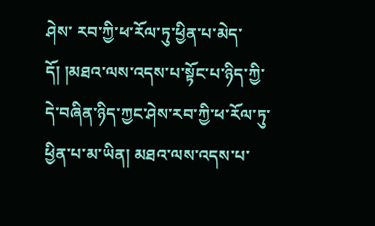ཤེས་ རབ་ཀྱི་ཕ་རོལ་ཏུ་ཕྱིན་པ་མེད་དོ། །མཐའ་ལས་འདས་པ་སྟོང་པ་ཉིད་ཀྱི་དེ་བཞིན་ཉིད་ཀྱང་ཤེས་རབ་ཀྱི་ཕ་རོལ་ཏུ་ཕྱིན་པ་མ་ཡིན། མཐའ་ལས་འདས་པ་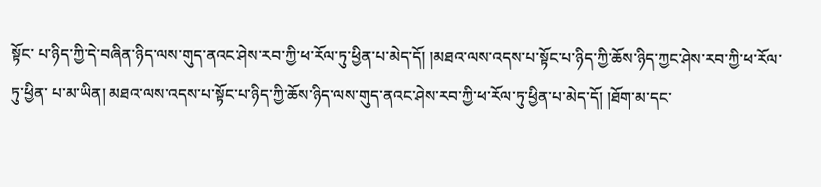སྟོང་ པ་ཉིད་ཀྱི་དེ་བཞིན་ཉིད་ལས་གུད་ནའང་ཤེས་རབ་ཀྱི་ཕ་རོལ་ཏུ་ཕྱིན་པ་མེད་དོ། །མཐའ་ལས་འདས་པ་སྟོང་པ་ཉིད་ཀྱི་ཆོས་ཉིད་ཀྱང་ཤེས་རབ་ཀྱི་ཕ་རོལ་ཏུ་ཕྱིན་ པ་མ་ཡིན། མཐའ་ལས་འདས་པ་སྟོང་པ་ཉིད་ཀྱི་ཆོས་ཉིད་ལས་གུད་ནའང་ཤེས་རབ་ཀྱི་ཕ་རོལ་ཏུ་ཕྱིན་པ་མེད་དོ། །ཐོག་མ་དང་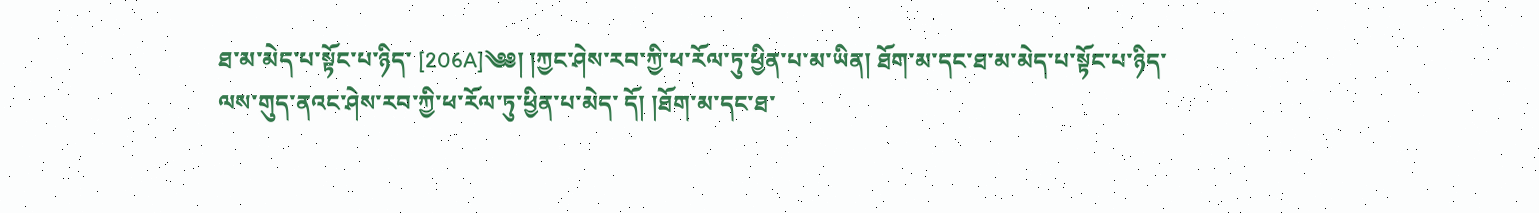ཐ་མ་མེད་པ་སྟོང་པ་ཉིད་ [206A]༄༅། །ཀྱང་ཤེས་རབ་ཀྱི་ཕ་རོལ་ཏུ་ཕྱིན་པ་མ་ཡིན། ཐོག་མ་དང་ཐ་མ་མེད་པ་སྟོང་པ་ཉིད་ལས་གུད་ནའང་ཤེས་རབ་ཀྱི་ཕ་རོལ་ཏུ་ཕྱིན་པ་མེད་ དོ། །ཐོག་མ་དང་ཐ་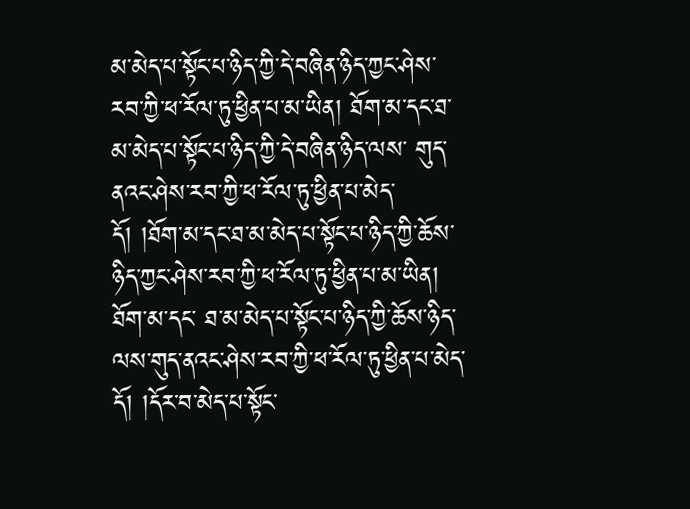མ་མེད་པ་སྟོང་པ་ཉིད་ཀྱི་དེ་བཞིན་ཉིད་ཀྱང་ཤེས་རབ་ཀྱི་ཕ་རོལ་ཏུ་ཕྱིན་པ་མ་ཡིན། ཐོག་མ་དང་ཐ་མ་མེད་པ་སྟོང་པ་ཉིད་ཀྱི་དེ་བཞིན་ཉིད་ལས་ གུད་ནའང་ཤེས་རབ་ཀྱི་ཕ་རོལ་ཏུ་ཕྱིན་པ་མེད་དོ། །ཐོག་མ་དང་ཐ་མ་མེད་པ་སྟོང་པ་ཉིད་ཀྱི་ཆོས་ཉིད་ཀྱང་ཤེས་རབ་ཀྱི་ཕ་རོལ་ཏུ་ཕྱིན་པ་མ་ཡིན། ཐོག་མ་དང་ ཐ་མ་མེད་པ་སྟོང་པ་ཉིད་ཀྱི་ཆོས་ཉིད་ལས་གུད་ནའང་ཤེས་རབ་ཀྱི་ཕ་རོལ་ཏུ་ཕྱིན་པ་མེད་དོ། །དོར་བ་མེད་པ་སྟོང་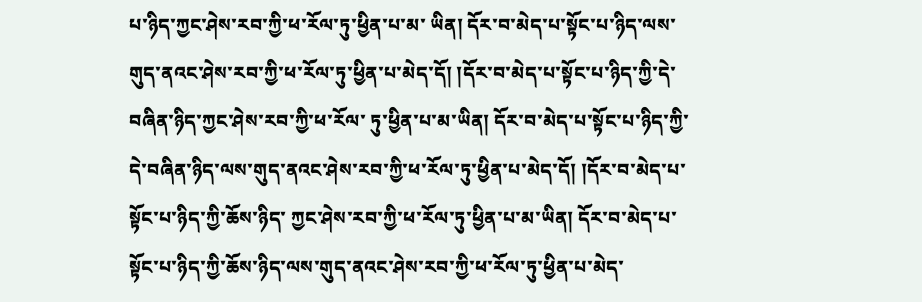པ་ཉིད་ཀྱང་ཤེས་རབ་ཀྱི་ཕ་རོལ་ཏུ་ཕྱིན་པ་མ་ ཡིན། དོར་བ་མེད་པ་སྟོང་པ་ཉིད་ལས་གུད་ནའང་ཤེས་རབ་ཀྱི་ཕ་རོལ་ཏུ་ཕྱིན་པ་མེད་དོ། །དོར་བ་མེད་པ་སྟོང་པ་ཉིད་ཀྱི་དེ་བཞིན་ཉིད་ཀྱང་ཤེས་རབ་ཀྱི་ཕ་རོལ་ ཏུ་ཕྱིན་པ་མ་ཡིན། དོར་བ་མེད་པ་སྟོང་པ་ཉིད་ཀྱི་དེ་བཞིན་ཉིད་ལས་གུད་ནའང་ཤེས་རབ་ཀྱི་ཕ་རོལ་ཏུ་ཕྱིན་པ་མེད་དོ། །དོར་བ་མེད་པ་སྟོང་པ་ཉིད་ཀྱི་ཆོས་ཉིད་ ཀྱང་ཤེས་རབ་ཀྱི་ཕ་རོལ་ཏུ་ཕྱིན་པ་མ་ཡིན། དོར་བ་མེད་པ་སྟོང་པ་ཉིད་ཀྱི་ཆོས་ཉིད་ལས་གུད་ནའང་ཤེས་རབ་ཀྱི་ཕ་རོལ་ཏུ་ཕྱིན་པ་མེད་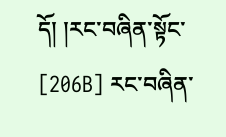དོ། །རང་བཞིན་སྟོང་ [206B] རང་བཞིན་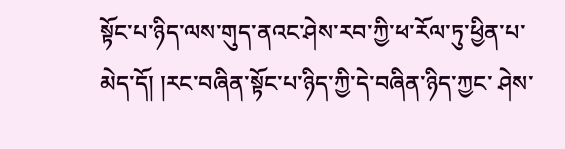སྟོང་པ་ཉིད་ལས་གུད་ནའང་ཤེས་རབ་ཀྱི་ཕ་རོལ་ཏུ་ཕྱིན་པ་མེད་དོ། །རང་བཞིན་སྟོང་པ་ཉིད་ཀྱི་དེ་བཞིན་ཉིད་ཀྱང་ ཤེས་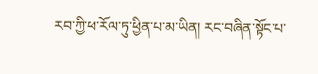རབ་ཀྱི་ཕ་རོལ་ཏུ་ཕྱིན་པ་མ་ཡིན། རང་བཞིན་སྟོང་པ་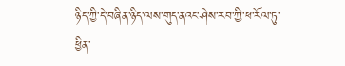ཉིད་ཀྱི་དེ་བཞིན་ཉིད་ལས་གུད་ནའང་ཤེས་རབ་ཀྱི་ཕ་རོལ་ཏུ་ཕྱིན་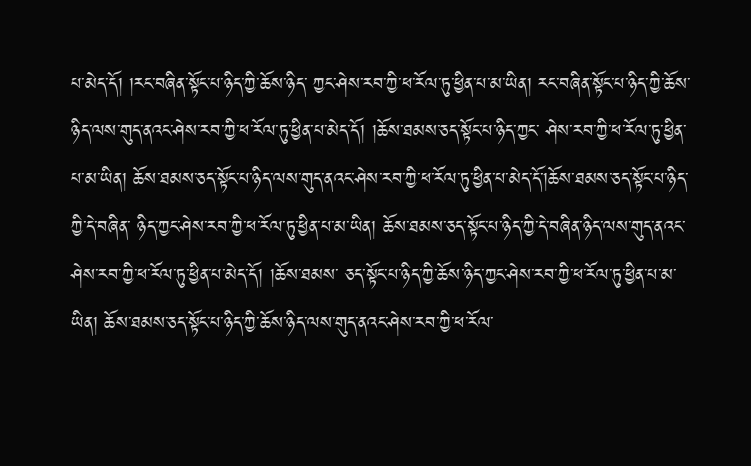པ་མེད་དོ། །རང་བཞིན་སྟོང་པ་ཉིད་ཀྱི་ཆོས་ཉིད་ ཀྱང་ཤེས་རབ་ཀྱི་ཕ་རོལ་ཏུ་ཕྱིན་པ་མ་ཡིན། རང་བཞིན་སྟོང་པ་ཉིད་ཀྱི་ཆོས་ཉིད་ལས་གུད་ནའང་ཤེས་རབ་ཀྱི་ཕ་རོལ་ཏུ་ཕྱིན་པ་མེད་དོ། །ཆོས་ཐམས་ཅད་སྟོང་པ་ཉིད་ཀྱང་ ཤེས་རབ་ཀྱི་ཕ་རོལ་ཏུ་ཕྱིན་པ་མ་ཡིན། ཆོས་ཐམས་ཅད་སྟོང་པ་ཉིད་ལས་གུད་ནའང་ཤེས་རབ་ཀྱི་ཕ་རོལ་ཏུ་ཕྱིན་པ་མེད་དོ་།ཆོས་ཐམས་ཅད་སྟོང་པ་ཉིད་ཀྱི་དེ་བཞིན་ ཉིད་ཀྱང་ཤེས་རབ་ཀྱི་ཕ་རོལ་ཏུ་ཕྱིན་པ་མ་ཡིན། ཆོས་ཐམས་ཅད་སྟོང་པ་ཉིད་ཀྱི་དེ་བཞིན་ཉིད་ལས་གུད་ནའང་ཤེས་རབ་ཀྱི་ཕ་རོལ་ཏུ་ཕྱིན་པ་མེད་དོ། །ཆོས་ཐམས་ ཅད་སྟོང་པ་ཉིད་ཀྱི་ཆོས་ཉིད་ཀྱང་ཤེས་རབ་ཀྱི་ཕ་རོལ་ཏུ་ཕྱིན་པ་མ་ཡིན། ཆོས་ཐམས་ཅད་སྟོང་པ་ཉིད་ཀྱི་ཆོས་ཉིད་ལས་གུད་ནའང་ཤེས་རབ་ཀྱི་ཕ་རོལ་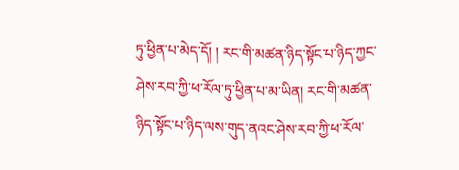ཏུ་ཕྱིན་པ་མེད་དོ། ། རང་གི་མཚན་ཉིད་སྟོང་པ་ཉིད་ཀྱང་ཤེས་རབ་ཀྱི་ཕ་རོལ་ཏུ་ཕྱིན་པ་མ་ཡིན། རང་གི་མཚན་ཉིད་སྟོང་པ་ཉིད་ལས་གུད་ནའང་ཤེས་རབ་ཀྱི་ཕ་རོལ་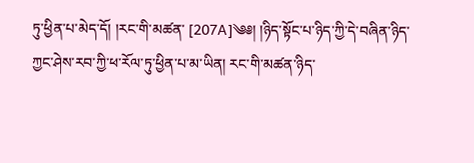ཏུ་ཕྱིན་པ་མེད་དོ། །རང་གི་མཚན་ [207A]༄༅། །ཉིད་སྟོང་པ་ཉིད་ཀྱི་དེ་བཞིན་ཉིད་ཀྱང་ཤེས་རབ་ཀྱི་ཕ་རོལ་ཏུ་ཕྱིན་པ་མ་ཡིན། རང་གི་མཚན་ཉིད་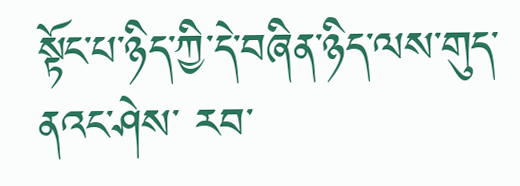སྟོང་པ་ཉིད་ཀྱི་དེ་བཞིན་ཉིད་ལས་གུད་ནའང་ཤེས་ རབ་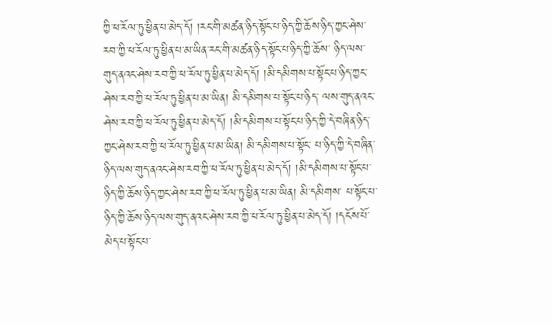ཀྱི་ཕ་རོལ་ཏུ་ཕྱིན་པ་མེད་དོ། །རང་གི་མཚན་ཉིད་སྟོང་པ་ཉིད་ཀྱི་ཆོས་ཉིད་ཀྱང་ཤེས་རབ་ཀྱི་ཕ་རོལ་ཏུ་ཕྱིན་པ་མ་ཡིན་རང་གི་མཚན་ཉིད་སྟོང་པ་ཉིད་ཀྱི་ཆོས་ ཉིད་ལས་གུད་ནའང་ཤེས་རབ་ཀྱི་ཕ་རོལ་ཏུ་ཕྱིན་པ་མེད་དོ། །མི་དམིགས་པ་སྟོང་པ་ཉིད་ཀྱང་ཤེས་རབ་ཀྱི་ཕ་རོལ་ཏུ་ཕྱིན་པ་མ་ཡིན། མི་དམིགས་པ་སྟོང་པ་ཉིད་ ལས་གུད་ནའང་ཤེས་རབ་ཀྱི་ཕ་རོལ་ཏུ་ཕྱིན་པ་མེད་དོ། །མི་དམིགས་པ་སྟོང་པ་ཉིད་ཀྱི་དེ་བཞིན་ཉིད་ཀྱང་ཤེས་རབ་ཀྱི་ཕ་རོལ་ཏུ་ཕྱིན་པ་མ་ཡིན། མི་དམིགས་པ་སྟོང་ པ་ཉིད་ཀྱི་དེ་བཞིན་ཉིད་ལས་གུད་ནའང་ཤེས་རབ་ཀྱི་ཕ་རོལ་ཏུ་ཕྱིན་པ་མེད་དོ། །མི་དམིགས་པ་སྟོང་པ་ཉིད་ཀྱི་ཆོས་ཉིད་ཀྱང་ཤེས་རབ་ཀྱི་ཕ་རོལ་ཏུ་ཕྱིན་པ་མ་ཡིན། མི་དམིགས་ པ་སྟོང་པ་ཉིད་ཀྱི་ཆོས་ཉིད་ལས་གུད་ནའང་ཤེས་རབ་ཀྱི་ཕ་རོལ་ཏུ་ཕྱིན་པ་མེད་དོ། །དངོས་པོ་མེད་པ་སྟོང་པ་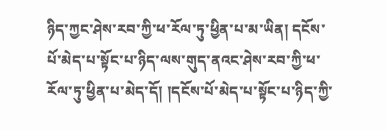ཉིད་ཀྱང་ཤེས་རབ་ཀྱི་ཕ་རོལ་ཏུ་ཕྱིན་པ་མ་ཡིན། དངོས་ པོ་མེད་པ་སྟོང་པ་ཉིད་ལས་གུད་ནའང་ཤེས་རབ་ཀྱི་ཕ་རོལ་ཏུ་ཕྱིན་པ་མེད་དོ། །དངོས་པོ་མེད་པ་སྟོང་པ་ཉིད་ཀྱི་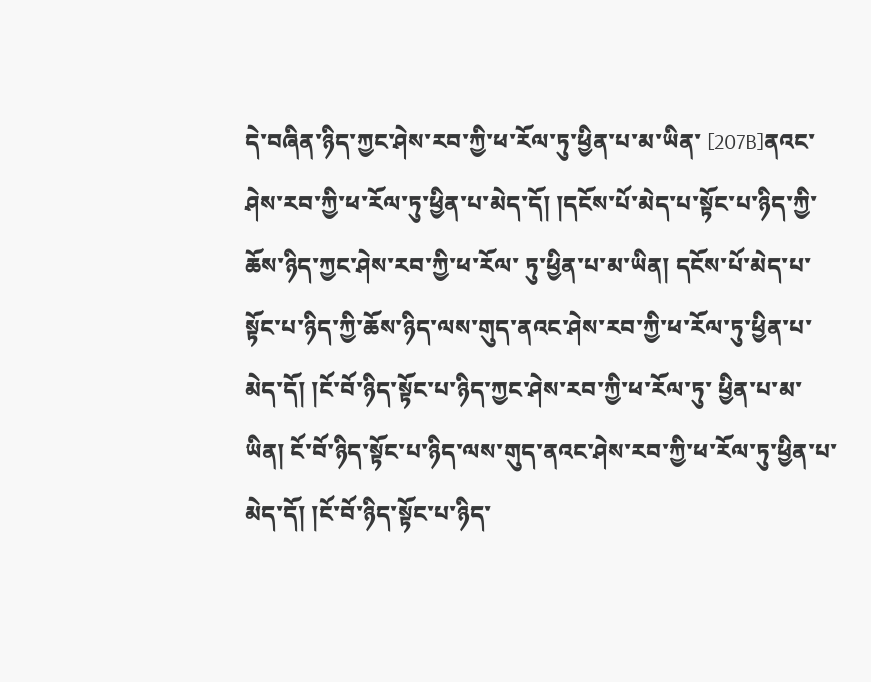དེ་བཞིན་ཉིད་ཀྱང་ཤེས་རབ་ཀྱི་ཕ་རོལ་ཏུ་ཕྱིན་པ་མ་ཡིན་ [207B]ནའང་ཤེས་རབ་ཀྱི་ཕ་རོལ་ཏུ་ཕྱིན་པ་མེད་དོ། །དངོས་པོ་མེད་པ་སྟོང་པ་ཉིད་ཀྱི་ཆོས་ཉིད་ཀྱང་ཤེས་རབ་ཀྱི་ཕ་རོལ་ ཏུ་ཕྱིན་པ་མ་ཡིན། དངོས་པོ་མེད་པ་སྟོང་པ་ཉིད་ཀྱི་ཆོས་ཉིད་ལས་གུད་ནའང་ཤེས་རབ་ཀྱི་ཕ་རོལ་ཏུ་ཕྱིན་པ་མེད་དོ། །ངོ་བོ་ཉིད་སྟོང་པ་ཉིད་ཀྱང་ཤེས་རབ་ཀྱི་ཕ་རོལ་ཏུ་ ཕྱིན་པ་མ་ཡིན། ངོ་བོ་ཉིད་སྟོང་པ་ཉིད་ལས་གུད་ནའང་ཤེས་རབ་ཀྱི་ཕ་རོལ་ཏུ་ཕྱིན་པ་མེད་དོ། །ངོ་བོ་ཉིད་སྟོང་པ་ཉིད་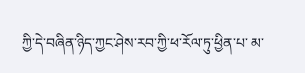ཀྱི་དེ་བཞིན་ཉིད་ཀྱང་ཤེས་རབ་ཀྱི་ཕ་རོལ་ཏུ་ཕྱིན་པ་ མ་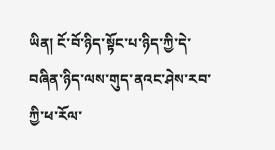ཡིན། ངོ་བོ་ཉིད་སྟོང་པ་ཉིད་ཀྱི་དེ་བཞིན་ཉིད་ལས་གུད་ནའང་ཤེས་རབ་ཀྱི་ཕ་རོལ་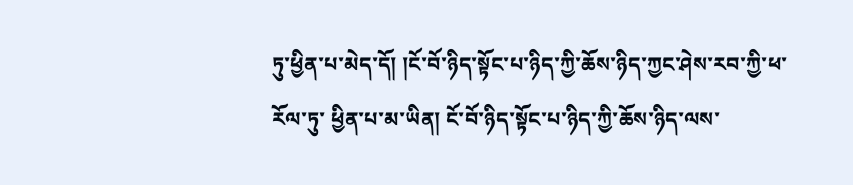ཏུ་ཕྱིན་པ་མེད་དོ། །ངོ་བོ་ཉིད་སྟོང་པ་ཉིད་ཀྱི་ཆོས་ཉིད་ཀྱང་ཤེས་རབ་ཀྱི་ཕ་རོལ་ཏུ་ ཕྱིན་པ་མ་ཡིན། ངོ་བོ་ཉིད་སྟོང་པ་ཉིད་ཀྱི་ཆོས་ཉིད་ལས་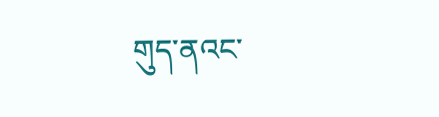གུད་ནའང་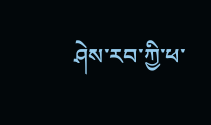ཤེས་རབ་ཀྱི་ཕ་